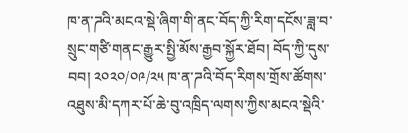ཁ་ན་ཌའི་མངའ་སྡེ་ཞིག་གི་ནང་བོད་ཀྱི་རིག་དངོས་ཟླ་བ་སྲུང་གཙི་གནང་རྒྱུར་སྤྱི་མོས་རྒྱབ་སྐྱོར་ཐོབ། བོད་ཀྱི་དུས་བབ། ༢༠༢༠/༠༩/༢༥ ཁ་ན་ཌའི་བོད་རིགས་གྲོས་ཚོགས་འཐུས་མི་དཀར་པོ་ཆེ་བུ་འཁྲིད་ལགས་ཀྱིས་མངའ་སྡེའི་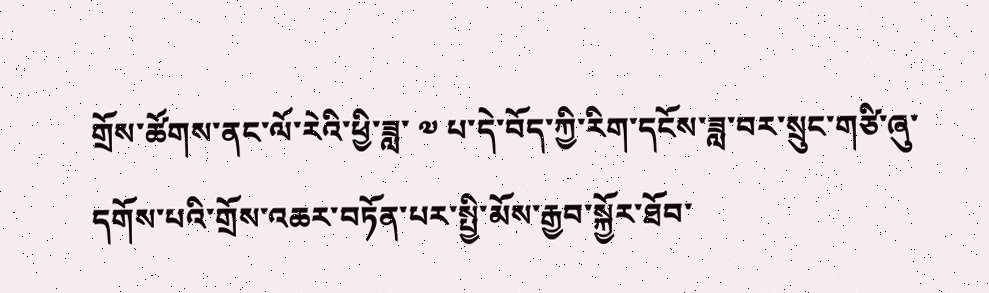གྲོས་ཚོགས་ནང་ལོ་རེའི་ཕྱི་ཟླ་ ༧ པ་དེ་བོད་ཀྱི་རིག་དངོས་ཟླ་བར་སྲུང་གཙི་ཞུ་དགོས་པའི་གྲོས་འཆར་བཏོན་པར་སྤྱི་མོས་རྒྱབ་སྐྱོར་ཐོབ་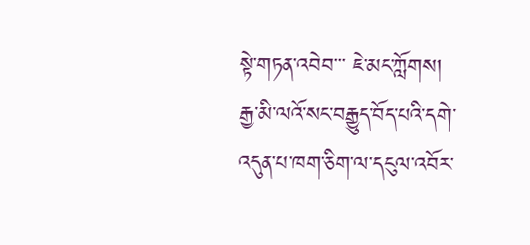སྟེ་གཏན་འབེབ་་་ ཇེ་མང་ཀློགས།
རྒྱ་མི་ལའོ་སང་བརྒྱུད་བོད་པའི་དགེ་འདུན་པ་ཁག་ཅིག་ལ་དངུལ་འབོར་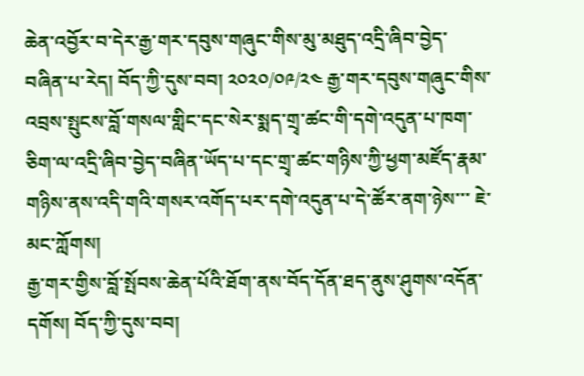ཆེན་འབྱོར་བ་དེར་རྒྱ་གར་དབུས་གཞུང་གིས་མུ་མཐུད་འདྲི་ཞིབ་བྱེད་བཞིན་པ་རེད། བོད་ཀྱི་དུས་བབ། ༢༠༢༠/༠༩/༢༤ རྒྱ་གར་དབུས་གཞུང་གིས་འབྲས་སྤུངས་བློ་གསལ་གླིང་དང་སེར་སྨད་གྲྭ་ཚང་གི་དགེ་འདུན་པ་ཁག་ཅིག་ལ་འདྲི་ཞིབ་བྱེད་བཞིན་ཡོད་པ་དང་གྲྭ་ཚང་གཉིས་ཀྱི་ཕྱག་མཛོད་རྣམ་གཉིས་ནས་འདི་གའི་གསར་འགོད་པར་དགེ་འདུན་པ་དེ་ཚོར་ནག་ཉེས་་་ ཇེ་མང་ཀློགས།
རྒྱ་གར་གྱིས་བློ་སྤོབས་ཆེན་པོའི་ཐོག་ནས་བོད་དོན་ཐད་ནུས་ཤུགས་འདོན་དགོས། བོད་ཀྱི་དུས་བབ།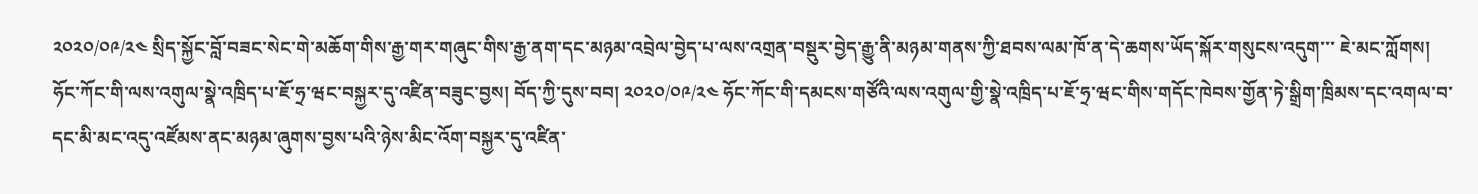༢༠༢༠/༠༩/༢༤ སྲིད་སྐྱོང་བློ་བཟང་སེང་གེ་མཆོག་གིས་རྒྱ་གར་གཞུང་གིས་རྒྱ་ནག་དང་མཉམ་འབྲེལ་བྱེད་པ་ལས་འགྲན་བསྡུར་བྱེད་རྒྱུ་ནི་མཉམ་གནས་ཀྱི་ཐབས་ལམ་ཁོ་ན་དེ་ཆགས་ཡོད་སྐོར་གསུངས་འདུག་་་ ཇེ་མང་ཀློགས།
ཧོང་ཀོང་གི་ལས་འགུལ་སྣེ་འཁྲིད་པ་ཇོ་ཧྲ་ཝང་བསྐྱར་དུ་འཛིན་བཟུང་བྱས། བོད་ཀྱི་དུས་བབ། ༢༠༢༠/༠༩/༢༤ ཧོང་ཀོང་གི་དམངས་གཙོའི་ལས་འགུལ་གྱི་སྣེ་འཁྲིད་པ་ཇོ་ཧྲ་ཝང་གིས་གདོང་ཁེབས་གྱོན་ཏེ་སྒྲིག་ཁྲིམས་དང་འགལ་བ་དང་མི་མང་འདུ་འཛོམས་ནང་མཉམ་ཞུགས་བྱས་པའི་ཉེས་མིང་འོག་བསྐྱར་དུ་འཛིན་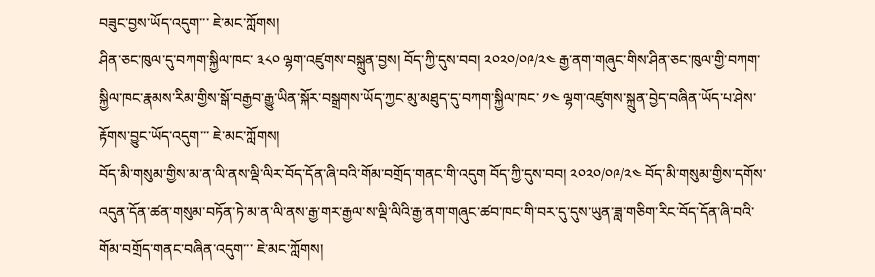བཟུང་བྱས་ཡོད་འདུག་་་ ཇེ་མང་ཀློགས།
ཤིན་ཅང་ཁུལ་དུ་བཀག་སྐྱིལ་ཁང་ ༣༨༠ ལྷག་འཛུགས་བསྐྲུན་བྱས། བོད་ཀྱི་དུས་བབ། ༢༠༢༠/༠༩/༢༤ རྒྱ་ནག་གཞུང་གིས་ཤིན་ཅང་ཁུལ་གྱི་བཀག་སྐྱིལ་ཁང་རྣམས་རིམ་གྱིས་སྒོ་བརྒྱབ་རྒྱུ་ཡིན་སྐོར་བསྒྲགས་ཡོད་ཀྱང་མུ་མཐུད་དུ་བཀག་སྐྱིལ་ཁང་ ༡༤ ལྷག་འཛུགས་སྐྲུན་བྱེད་བཞིན་ཡོད་པ་ཤེས་རྟོགས་བྱུང་ཡོད་འདུག་་་ ཇེ་མང་ཀློགས།
བོད་མི་གསུམ་གྱིས་མ་ན་ལི་ནས་ལྡི་ལིར་བོད་དོན་ཞི་བའི་གོམ་བགྲོད་གནང་གི་འདུག བོད་ཀྱི་དུས་བབ། ༢༠༢༠/༠༩/༢༤ བོད་མི་གསུམ་གྱིས་དགོས་འདུན་དོན་ཚན་གསུམ་བཏོན་ཏེ་མ་ན་ལི་ནས་རྒྱ་གར་རྒྱལ་ས་ལྡི་ལིའི་རྒྱ་ནག་གཞུང་ཚབ་ཁང་གི་བར་དུ་དུས་ཡུན་ཟླ་གཅིག་རིང་བོད་དོན་ཞི་བའི་གོམ་བགྲོད་གནང་བཞིན་འདུག་་་ ཇེ་མང་ཀློགས།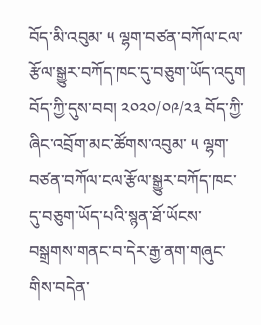བོད་མི་འབུམ་ ༥ ལྷག་བཙན་བཀོལ་ངལ་རྩོལ་སྒྱུར་བཀོད་ཁང་དུ་བཅུག་ཡོད་འདུག བོད་ཀྱི་དུས་བབ། ༢༠༢༠/༠༩/༢༣ བོད་ཀྱི་ཞིང་འབྲོག་མང་ཚོགས་འབུམ་ ༥ ལྷག་བཙན་བཀོལ་ངལ་རྩོལ་སྒྱུར་བཀོད་ཁང་དུ་བཅུག་ཡོད་པའི་སྙན་ཐོ་ཡོངས་བསྒྲགས་གནང་བ་དེར་རྒྱ་ནག་གཞུང་གིས་བདེན་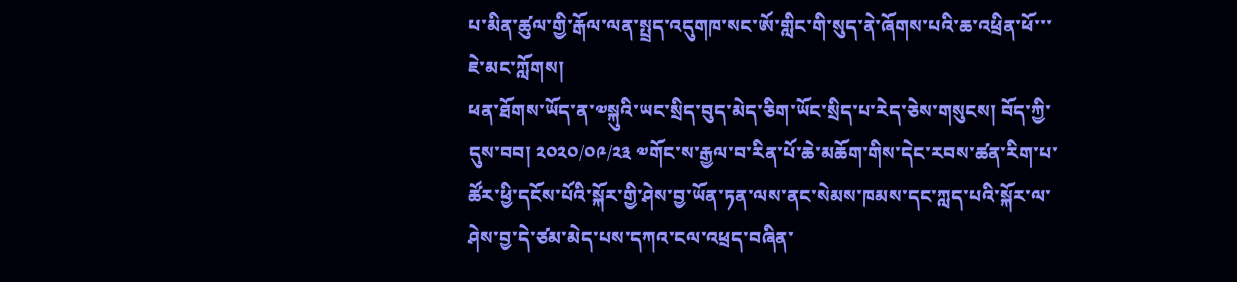པ་མིན་ཚུལ་གྱི་རྒོལ་ལན་སྤྲད་འདུགཁ་སང་ཨོ་གླིང་གི་སུད་ནེ་ཞོགས་པའི་ཆ་འཕྲིན་ཕོ་་་ ཇེ་མང་ཀློགས།
ཕན་ཐོགས་ཡོད་ན་༧སྐུའི་ཡང་སྲིད་བུད་མེད་ཅིག་ཡོང་སྲིད་པ་རེད་ཅེས་གསུངས། བོད་ཀྱི་དུས་བབ། ༢༠༢༠/༠༩/༢༣ ༧གོང་ས་རྒྱལ་བ་རིན་པོ་ཆེ་མཆོག་གིས་དེང་རབས་ཚན་རིག་པ་ཚོར་ཕྱི་དངོས་པོའི་སྐོར་གྱི་ཤེས་བྱ་ཡོན་ཏན་ལས་ནང་སེམས་ཁམས་དང་ཀླད་པའི་སྐོར་ལ་ཤེས་བྱ་དེ་ཙམ་མེད་པས་དཀའ་ངལ་འཕྲད་བཞིན་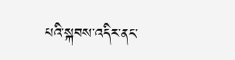པའི་སྐབས་འདིར་ནང་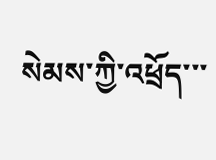སེམས་ཀྱི་འཕྲོད་་་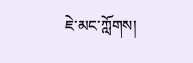ཇེ་མང་ཀློགས།